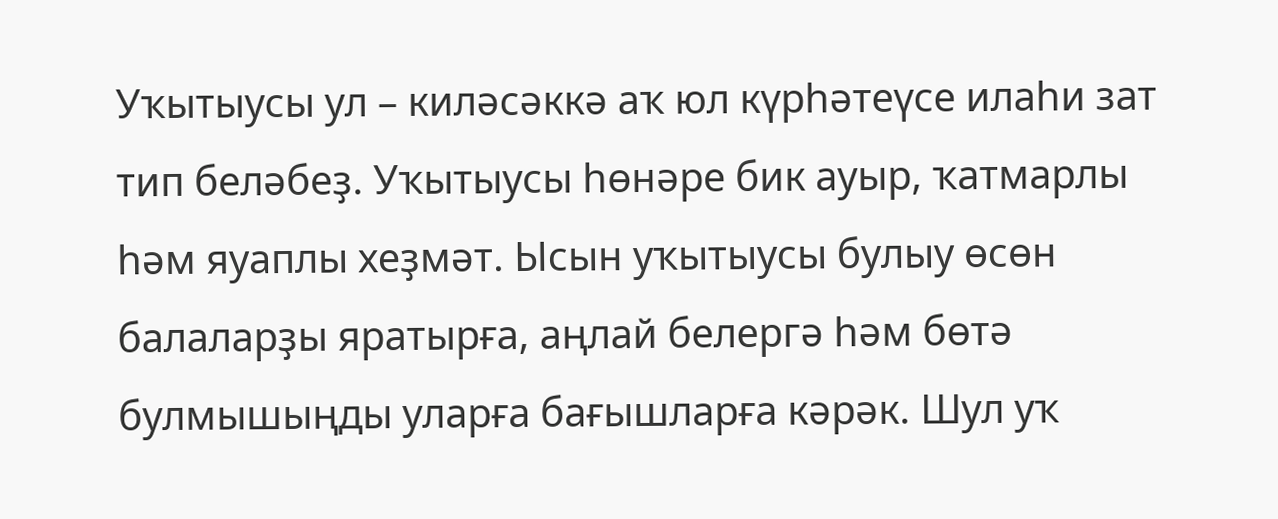Уҡытыусы ул – киләсәккә аҡ юл күрһәтеүсе илаһи зат тип беләбеҙ. Уҡытыусы һөнәре бик ауыр, ҡатмарлы һәм яуаплы хеҙмәт. Ысын уҡытыусы булыу өсөн балаларҙы яратырға, аңлай белергә һәм бөтә булмышыңды уларға бағышларға кәрәк. Шул уҡ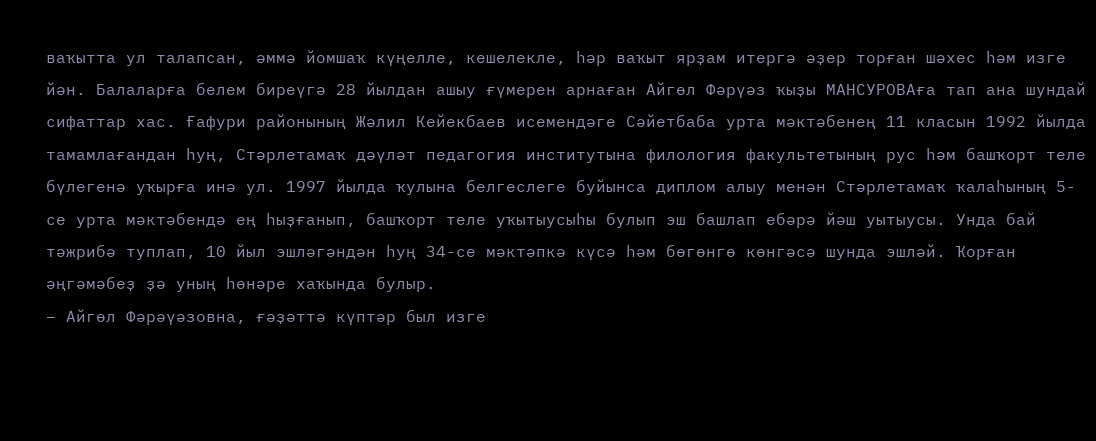ваҡытта ул талапсан, әммә йомшаҡ күңелле, кешелекле, һәр ваҡыт ярҙам итергә әҙер торған шәхес һәм изге йән. Балаларға белем биреүгә 28 йылдан ашыу ғүмерен арнаған Айгөл Фәрүәз ҡыҙы МАНСУРОВАға тап ана шундай сифаттар хас. Ғафури районының Жәлил Кейекбаев исемендәге Сәйетбаба урта мәктәбенең 11 класын 1992 йылда тамамлағандан һуң, Стәрлетамаҡ дәүләт педагогия институтына филология факультетының рус һәм башҡорт теле бүлегенә уҡырға инә ул. 1997 йылда ҡулына белгеслеге буйынса диплом алыу менән Стәрлетамаҡ ҡалаһының 5-се урта мәктәбендә ең һыҙғанып, башҡорт теле уҡытыусыһы булып эш башлап ебәрә йәш уытыусы. Унда бай тәжрибә туплап, 10 йыл эшләгәндән һуң 34-се мәктәпкә күсә һәм бөгөнгө көнгәсә шунда эшләй. Ҡорған әңгәмәбеҙ ҙә уның һөнәре хаҡында булыр.
– Айгөл Фәрәүәзовна, ғәҙәттә күптәр был изге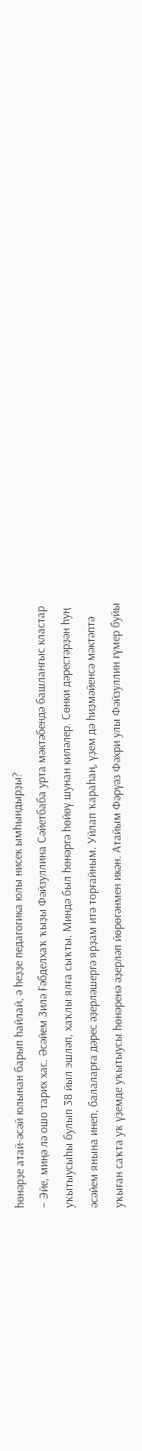һөнәрҙе атай-әсәй юлынан барып һайлай, ә һеҙҙе педагогика юлы нисек ымһындырҙы?
– Эйе, миңә лә ошо тарих хас. Әсәйем Зилә Ғәбделхаҡ ҡыҙы Фәйзуллина Сәйетбаба урта мәктәбендә башланғыс кластар уҡытыусыһы булып 38 йыл эшләп, хаҡлы ялға сыҡты. Миндә был һөнәргә һөйөү шунан киләлер. Сөнки дәрестәрҙән һуң әсәйем янына инеп, балаларға дәрес әҙерләшергә ярҙам итә торғайным. Уйлап ҡараһаң, үҙем дә һиҙмәйенсә мәктәптә уҡыған саҡта уҡ үҙемде уҡытыусы һөнәренә әҙерләп йөрөгәнмен икән. Атайым Фәрүәз Фәхри улы Фәйзуллин ғүмер буйы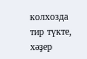колхозда тир түкте, хәҙер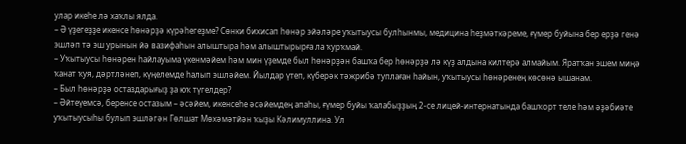улар икеһе лә хаҡлы ялда.
– Ә үҙегеҙҙе икенсе һөнәрҙә күрәһегеҙме? Сөнки бихисап һөнәр эйәләре уҡытыусы булһынмы, медицина һеҙмәткәреме, ғүмер буйына бер ерҙә генә эшләп тә эш урынын йә вазифаһын алыштыра һәм алыштырырға ла ҡурҡмай.
– Уҡытыусы һөнәрен һайлауыма үкенмәйем һәм мин үҙемде был һөнәрҙән башҡа бер һөнәрҙә лә күҙ алдына килтерә алмайым. Яратҡан эшем миңә ҡанат ҡуя, дәртләнеп, күңелемде һалып эшләйем. Йылдар үтеп, күберәк тәжрибә туплаған һайын, уҡытыусы һөнәренең көсөнә ышанам.
– Был һөнәрҙә остаздарығыҙ ҙа юҡ түгелдер?
– Әйтеүемсә, беренсе остазым – әсәйем, икенсеһе әсәйемдең апаһы, ғүмер буйы ҡалабыҙҙың 2-се лицей-интернатында башҡорт теле һәм әҙәбиәте уҡытыусыһы булып эшләгән Гөлшат Мөхәмәтйән ҡыҙы Кәлимуллина. Ул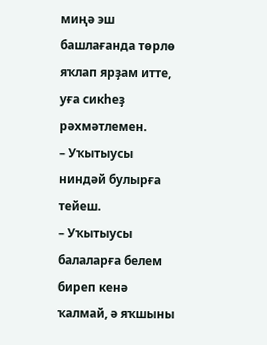миңә эш башлағанда төрлө яҡлап ярҙам итте, уға сикһеҙ рәхмәтлемен.
– Уҡытыусы ниндәй булырға тейеш.
– Уҡытыусы балаларға белем биреп кенә ҡалмай, ә яҡшыны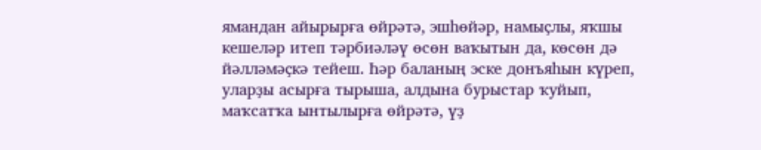ямандан айырырға өйрәтә, эшһөйәр, намыҫлы, яҡшы кешеләр итеп тәрбиәләү өсөн ваҡытын да, көсөн дә йәлләмәҫкә тейеш. Һәр баланың эске донъяһын күреп, уларҙы асырға тырыша, алдына бурыстар ҡуйып, маҡсатҡа ынтылырға өйрәтә, үҙ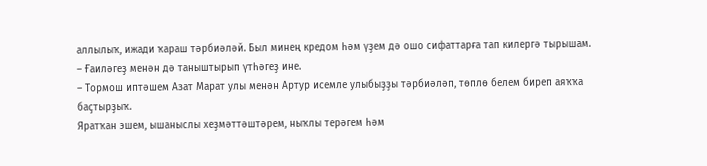аллылыҡ, ижади ҡараш тәрбиәләй. Был минең кредом һәм үҙем дә ошо сифаттарға тап килергә тырышам.
– Ғаиләгеҙ менән дә таныштырып үтһәгеҙ ине.
– Тормош иптәшем Азат Марат улы менән Артур исемле улыбыҙҙы тәрбиәләп, төплө белем биреп аяҡҡа баҫтырҙыҡ.
Яратҡан эшем, ышаныслы хеҙмәттәштәрем, ныҡлы терәгем һәм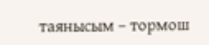таянысым – тормош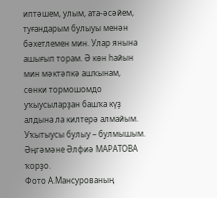иптәшем, улым, ата-әсәйем, туғандарым булыуы менән бәхетлемен мин. Улар янына ашығып торам. Ә көн һайын мин мәктәпкә ашҡынам, сөнки тормошомдо уҡыусыларҙан башҡа күҙ алдына ла килтерә алмайым. Уҡытыусы булыу – булмышым.
Әңгәмәне Әлфиә МАРАТОВА ҡорҙо.
Фото А.Мансурованың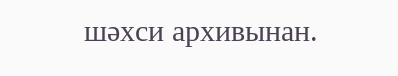шәхси архивынан.